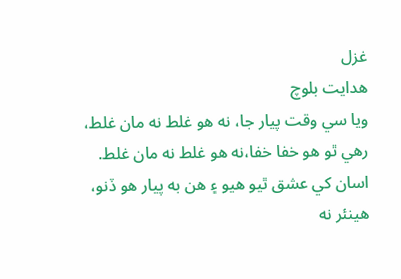غزل
هدايت بلوچ
ويا سي وقت پيار جا، نه هو غلط نه مان غلط،
رهي ٿو هو خفا خفا،نه هو غلط نه مان غلط.
اسان کي عشق ٿيو هيو ۽ هن به پيار هو ڏنو،
هينئر نه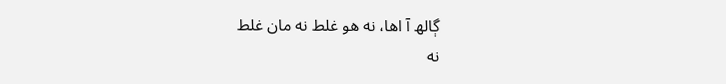ڳالھ آ اها، نه هو غلط نه مان غلط
نه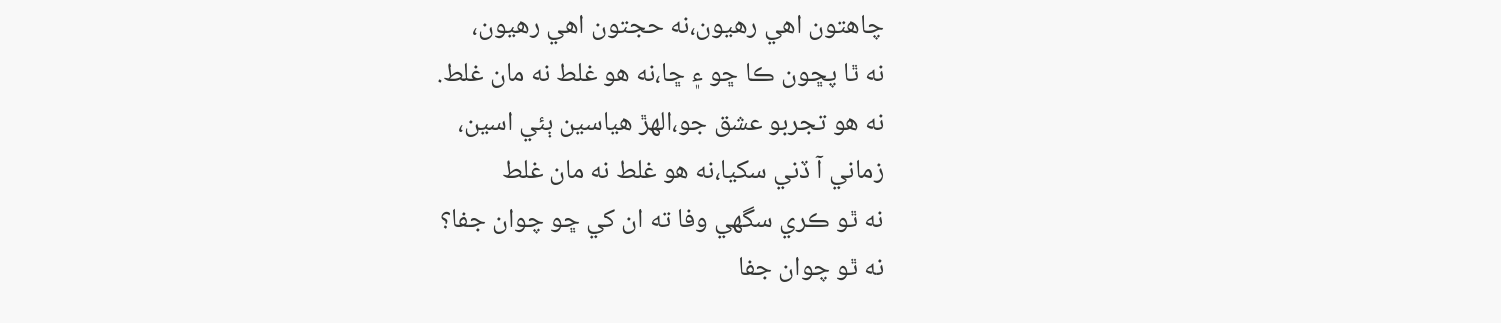چاهتون اهي رهيون،نه حجتون اهي رهيون،
نه ٿا پڇون ڪا ڇو ۽ ڇا،نه هو غلط نه مان غلط.
نه هو تجربو عشق جو،الهڙ هياسين ٻئي اسين،
زماني آ ڏني سکيا،نه هو غلط نه مان غلط
نه ٿو ڪري سگھي وفا ته ان کي ڇو چوان جفا؟
نه ٿو چوان جفا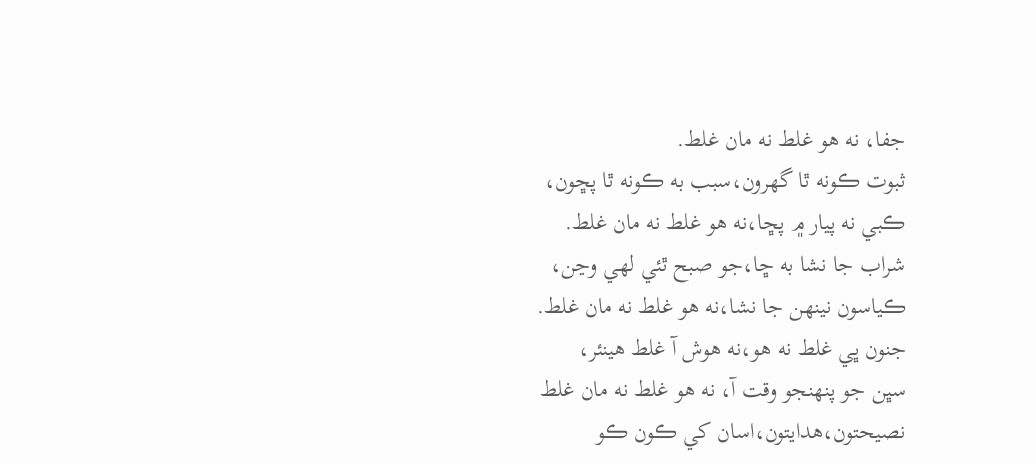جفا، نه هو غلط نه مان غلط.
ثبوت ڪونه ٿا گھرون،سبب به ڪونه ٿا پڇون،
ڪبي نه پيار ۾ پڇا،نه هو غلط نه مان غلط.
شراب جا نشا به ڇا،جو صبح ٿئي لهي وڃن،
ڪياسون نينهن جا نشا،نه هو غلط نه مان غلط.
جنون ڀي غلط نه هو،نه هوش آ غلط هينئر،
سڀن جو پنهنجو وقت آ، نه هو غلط نه مان غلط
نصيحتون،هدايتون،اسان کي ڪون ڪو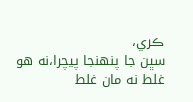ڪري،
سڀن جا پنهنجا پيچرا،نه هو غلط نه مان غلط